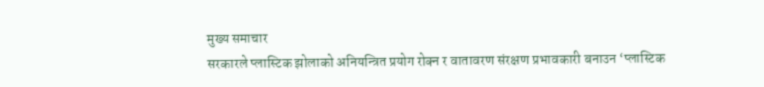मुख्य समाचार
सरकारले प्लास्टिक झोलाको अनियन्त्रित प्रयोग रोक्न र वातावरण संरक्षण प्रभावकारी बनाउन ‘प्लास्टिक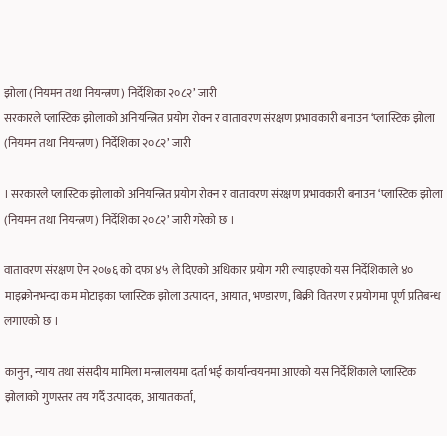झोला (नियमन तथा नियन्त्रण) निर्देशिका २०८२’ जारी
सरकारले प्लास्टिक झोलाको अनियन्त्रित प्रयोग रोक्न र वातावरण संरक्षण प्रभावकारी बनाउन ‘प्लास्टिक झोला (नियमन तथा नियन्त्रण) निर्देशिका २०८२’ जारी

। सरकारले प्लास्टिक झोलाको अनियन्त्रित प्रयोग रोक्न र वातावरण संरक्षण प्रभावकारी बनाउन ‘प्लास्टिक झोला (नियमन तथा नियन्त्रण) निर्देशिका २०८२’ जारी गरेको छ ।

वातावरण संरक्षण ऐन २०७६ को दफा ४५ ले दिएको अधिकार प्रयोग गरी ल्याइएको यस निर्देशिकाले ४० माइक्रोनभन्दा कम मोटाइका प्लास्टिक झोला उत्पादन, आयात, भण्डारण, बिक्री वितरण र प्रयोगमा पूर्ण प्रतिबन्ध लगाएको छ ।

कानुन, न्याय तथा संसदीय मामिला मन्त्रालयमा दर्ता भई कार्यान्वयनमा आएको यस निर्देशिकाले प्लास्टिक झोलाको गुणस्तर तय गर्दै उत्पादक, आयातकर्ता,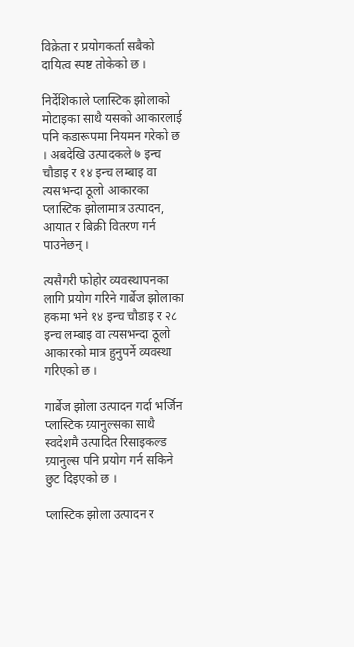विक्रेता र प्रयोगकर्ता सबैको दायित्व स्पष्ट तोकेको छ ।

निर्देशिकाले प्लास्टिक झोलाको मोटाइका साथै यसको आकारलाई पनि कडारूपमा नियमन गरेको छ । अबदेखि उत्पादकले ७ इन्च चौडाइ र १४ इन्च लम्बाइ वा त्यसभन्दा ठूलो आकारका प्लास्टिक झोलामात्र उत्पादन, आयात र बिक्री वितरण गर्न पाउनेछन् ।

त्यसैगरी फोहोर व्यवस्थापनका लागि प्रयोग गरिने गार्बेज झोलाका हकमा भने १४ इन्च चौडाइ र २८ इन्च लम्बाइ वा त्यसभन्दा ठूलो आकारको मात्र हुनुपर्ने व्यवस्था गरिएको छ ।

गार्बेज झोला उत्पादन गर्दा भर्जिन प्लास्टिक ग्र्यानुल्सका साथै स्वदेशमै उत्पादित रिसाइकल्ड ग्र्यानुल्स पनि प्रयोग गर्न सकिने छुट दिइएको छ ।

प्लास्टिक झोला उत्पादन र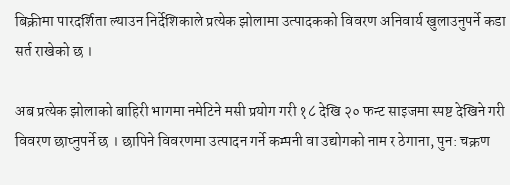बिक्रीमा पारदर्शिता ल्याउन निर्देशिकाले प्रत्येक झोलामा उत्पादकको विवरण अनिवार्य खुलाउनुपर्ने कडा सर्त राखेको छ ।

अब प्रत्येक झोलाको बाहिरी भागमा नमेटिने मसी प्रयोग गरी १८ देखि २० फन्ट साइजमा स्पष्ट देखिने गरी विवरण छाप्नुपर्ने छ । छापिने विवरणमा उत्पादन गर्ने कम्पनी वा उद्योगको नाम र ठेगाना, पुन: चक्रण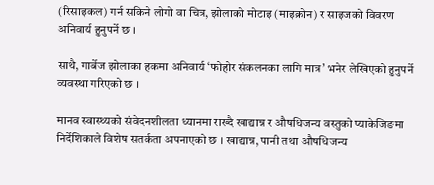(रिसाइकल) गर्न सकिने लोगो वा चित्र, झोलाको मोटाइ (माइक्रोन) र साइजको विवरण अनिवार्य हुनुपर्ने छ ।

साथै, गार्बेज झोलाका हकमा अनिवार्य ‘फोहोर संकलनका लागि मात्र’ भनेर लेखिएको हुनुपर्ने व्यवस्था गरिएको छ ।

मानव स्वास्थ्यको संवेदनशीलता ध्यानमा राख्दै खाद्यान्न र औषधिजन्य वस्तुको प्याकेजिङमा निर्देशिकाले विशेष सतर्कता अपनाएको छ । खाद्यान्न, पानी तथा औषधिजन्य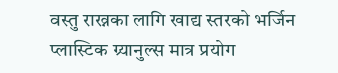वस्तु राख्नका लागि खाद्य स्तरको भर्जिन प्लास्टिक ग्र्यानुल्स मात्र प्रयोग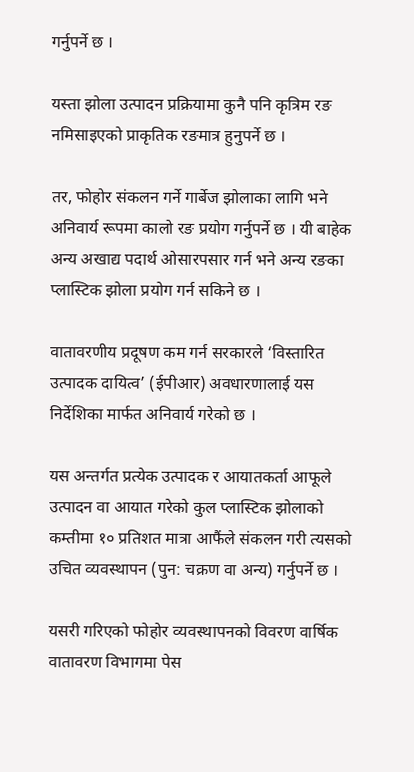गर्नुपर्ने छ ।

यस्ता झोला उत्पादन प्रक्रियामा कुनै पनि कृत्रिम रङ नमिसाइएको प्राकृतिक रङमात्र हुनुपर्ने छ ।

तर, फोहोर संकलन गर्ने गार्बेज झोलाका लागि भने अनिवार्य रूपमा कालो रङ प्रयोग गर्नुपर्ने छ । यी बाहेक अन्य अखाद्य पदार्थ ओसारपसार गर्न भने अन्य रङका प्लास्टिक झोला प्रयोग गर्न सकिने छ ।

वातावरणीय प्रदूषण कम गर्न सरकारले ‘विस्तारित उत्पादक दायित्व’ (ईपीआर) अवधारणालाई यस निर्देशिका मार्फत अनिवार्य गरेको छ ।

यस अन्तर्गत प्रत्येक उत्पादक र आयातकर्ता आफूले उत्पादन वा आयात गरेको कुल प्लास्टिक झोलाको कम्तीमा १० प्रतिशत मात्रा आफैंले संकलन गरी त्यसको उचित व्यवस्थापन (पुन: चक्रण वा अन्य) गर्नुपर्ने छ ।

यसरी गरिएको फोहोर व्यवस्थापनको विवरण वार्षिक वातावरण विभागमा पेस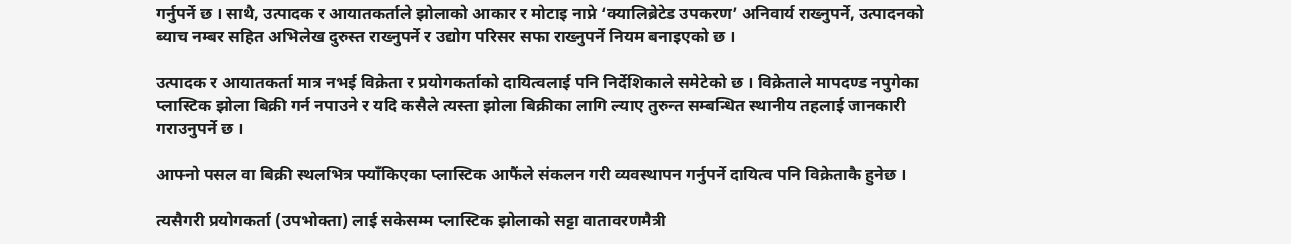गर्नुपर्ने छ । साथै, उत्पादक र आयातकर्ताले झोलाको आकार र मोटाइ नाप्ने ‘क्यालिब्रेटेड उपकरण’ अनिवार्य राख्नुपर्ने, उत्पादनको ब्याच नम्बर सहित अभिलेख दुरुस्त राख्नुपर्ने र उद्योग परिसर सफा राख्नुपर्ने नियम बनाइएको छ ।

उत्पादक र आयातकर्ता मात्र नभई विक्रेता र प्रयोगकर्ताको दायित्वलाई पनि निर्देशिकाले समेटेको छ । विक्रेताले मापदण्ड नपुगेका प्लास्टिक झोला बिक्री गर्न नपाउने र यदि कसैले त्यस्ता झोला बिक्रीका लागि ल्याए तुरुन्त सम्बन्धित स्थानीय तहलाई जानकारी गराउनुपर्ने छ ।

आफ्नो पसल वा बिक्री स्थलभित्र फ्याँकिएका प्लास्टिक आफैंले संकलन गरी व्यवस्थापन गर्नुपर्ने दायित्व पनि विक्रेताकै हुनेछ ।

त्यसैगरी प्रयोगकर्ता (उपभोक्ता) लाई सकेसम्म प्लास्टिक झोलाको सट्टा वातावरणमैत्री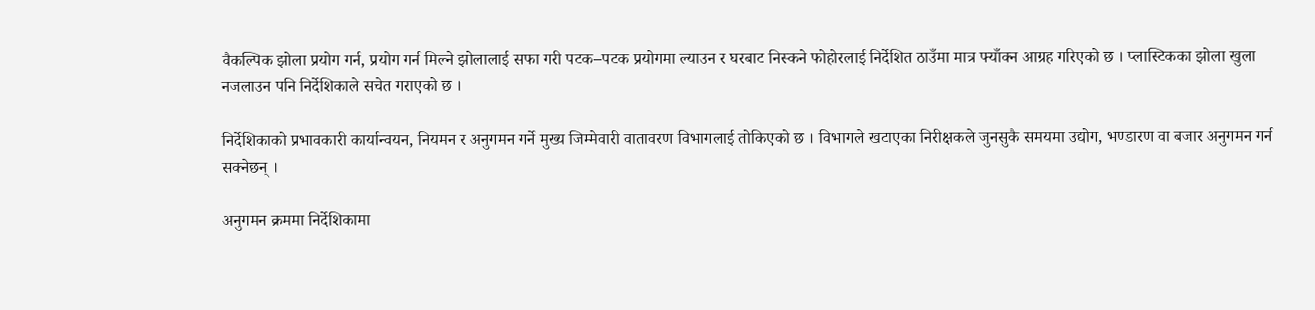वैकल्पिक झोला प्रयोग गर्न, प्रयोग गर्न मिल्ने झोलालाई सफा गरी पटक–पटक प्रयोगमा ल्याउन र घरबाट निस्कने फोहोरलाई निर्देशित ठाउँमा मात्र फ्याँक्न आग्रह गरिएको छ । प्लास्टिकका झोला खुला नजलाउन पनि निर्देशिकाले सचेत गराएको छ ।

निर्देशिकाको प्रभावकारी कार्यान्वयन, नियमन र अनुगमन गर्ने मुख्य जिम्मेवारी वातावरण विभागलाई तोकिएको छ । विभागले खटाएका निरीक्षकले जुनसुकै समयमा उद्योग, भण्डारण वा बजार अनुगमन गर्न सक्नेछन् ।

अनुगमन क्रममा निर्देशिकामा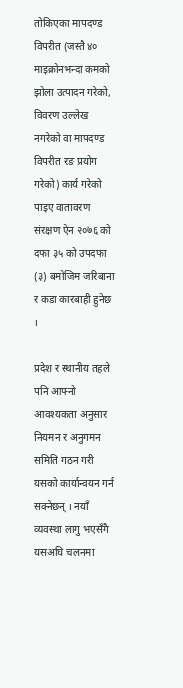तोकिएका मापदण्ड विपरीत (जस्तै ४० माइक्रोनभन्दा कमको झोला उत्पादन गरेको, विवरण उल्लेख नगरेको वा मापदण्ड विपरीत रङ प्रयोग गरेको) कार्य गरेको पाइए वातावरण संरक्षण ऐन २०७६ को दफा ३५ को उपदफा (३) बमोजिम जरिबाना र कडा कारबाही हुनेछ ।

प्रदेश र स्थानीय तहले पनि आफ्नो आवश्यकता अनुसार नियमन र अनुगमन समिति गठन गरी यसको कार्यान्वयन गर्न सक्नेछन् । नयाँ व्यवस्था लागु भएसँगै यसअघि चलनमा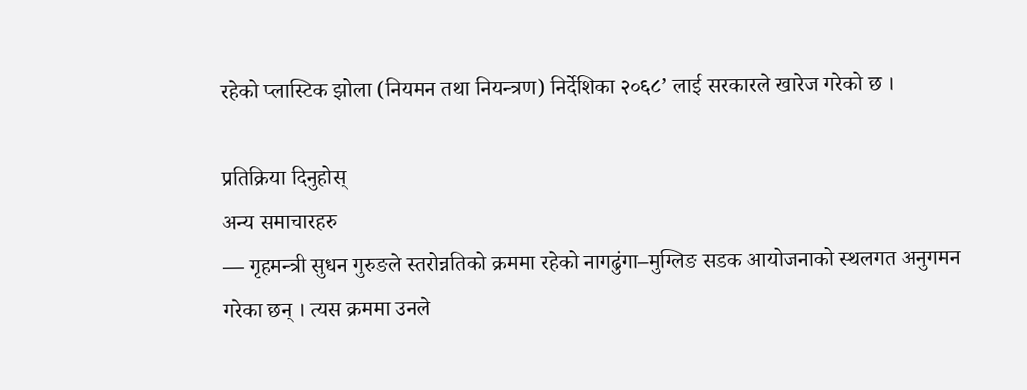रहेको प्लास्टिक झोला (नियमन तथा नियन्त्रण) निर्देशिका २०६८’ लाई सरकारले खारेज गरेको छ ।

प्रतिक्रिया दिनुहोस्
अन्य समाचारहरु
— गृहमन्त्री सुधन गुरुङले स्तरोन्नतिको क्रममा रहेको नागढुंगा–मुग्लिङ सडक आयोजनाको स्थलगत अनुगमन गरेका छन् । त्यस क्रममा उनले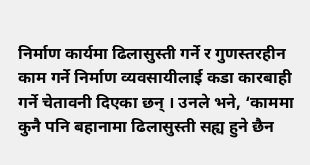निर्माण कार्यमा ढिलासुस्ती गर्ने र गुणस्तरहीन काम गर्ने निर्माण व्यवसायीलाई कडा कारबाही गर्ने चेतावनी दिएका छन् । उनले भने, ‘काममा कुनै पनि बहानामा ढिलासुस्ती सह्य हुने छैन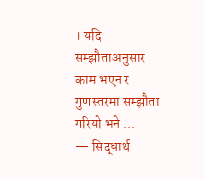। यदि सम्झौताअनुसार काम भएन र गुणस्तरमा सम्झौता गरियो भने ...
— सिद्धार्थ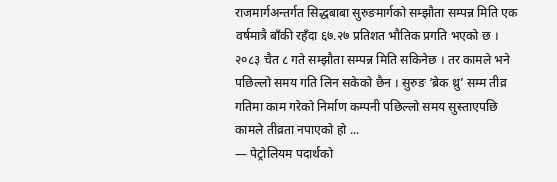राजमार्गअन्तर्गत सिद्धबाबा सुरुङमार्गको सम्झौता सम्पन्न मिति एक वर्षमात्रै बाँकी रहँदा ६७.२७ प्रतिशत भौतिक प्रगति भएको छ । २०८३ चैत ८ गते सम्झौता सम्पन्न मिति सकिनेछ । तर कामले भने पछिल्लो समय गति लिन सकेको छैन । सुरुङ ‘ब्रेक थ्रु’ सम्म तीव्र गतिमा काम गरेको निर्माण कम्पनी पछिल्लो समय सुस्ताएपछि कामले तीव्रता नपाएको हो ...
— पेट्रोलियम पदार्थको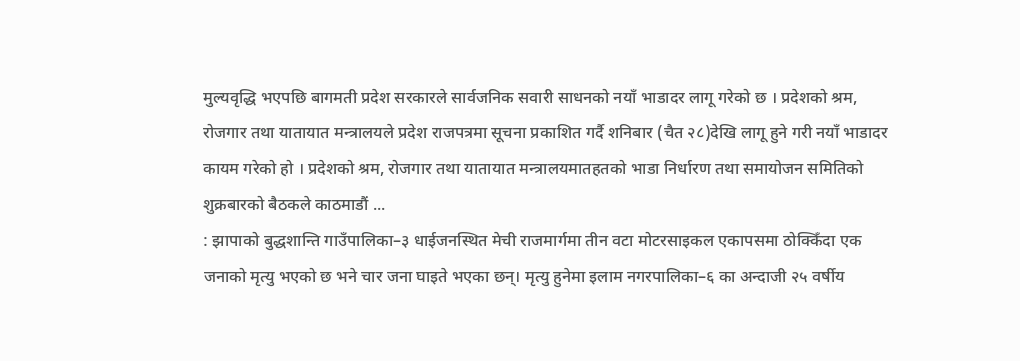मुल्यवृद्धि भएपछि बागमती प्रदेश सरकारले सार्वजनिक सवारी साधनको नयाँ भाडादर लागू गरेको छ । प्रदेशको श्रम, रोजगार तथा यातायात मन्त्रालयले प्रदेश राजपत्रमा सूचना प्रकाशित गर्दै शनिबार (चैत २८)देखि लागू हुने गरी नयाँ भाडादर कायम गरेको हो । प्रदेशको श्रम, रोजगार तथा यातायात मन्त्रालयमातहतको भाडा निर्धारण तथा समायोजन समितिको शुक्रबारको बैठकले काठमाडौं ...
: झापाको बुद्धशान्ति गाउँपालिका–३ धाईजनस्थित मेची राजमार्गमा तीन वटा मोटरसाइकल एकापसमा ठोक्किँदा एक जनाको मृत्यु भएको छ भने चार जना घाइते भएका छन्। मृत्यु हुनेमा इलाम नगरपालिका–६ का अन्दाजी २५ वर्षीय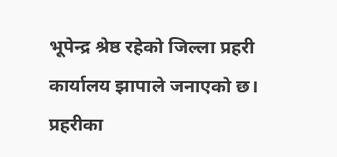भूपेन्द्र श्रेष्ठ रहेको जिल्ला प्रहरी कार्यालय झापाले जनाएको छ। प्रहरीका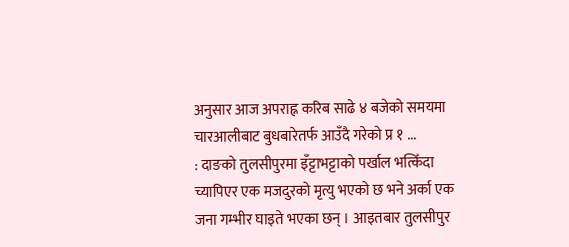अनुसार आज अपराह्न करिब साढे ४ बजेको समयमा चारआलीबाट बुधबारेतर्फ आउँदै गरेको प्र १ ...
: दाङको तुलसीपुरमा इँट्टाभट्टाको पर्खाल भत्किँदा च्यापिएर एक मजदुरको मृत्यु भएको छ भने अर्का एक जना गम्भीर घाइते भएका छन् । आइतबार तुलसीपुर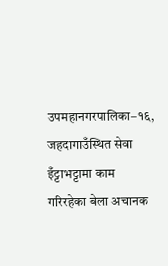उपमहानगरपालिका–१६, जहदागाउँस्थित सेवा इँट्टाभट्टामा काम गरिरहेका बेला अचानक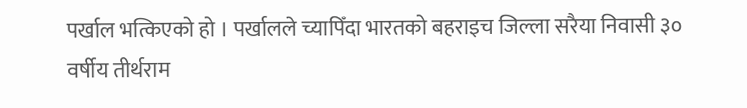पर्खाल भत्किएको हो । पर्खालले च्यापिँदा भारतको बहराइच जिल्ला सरैया निवासी ३० वर्षीय तीर्थराम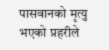पासवानको मृत्यु भएको प्रहरीले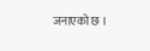जनाएको छ ।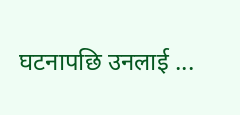घटनापछि उनलाई ...